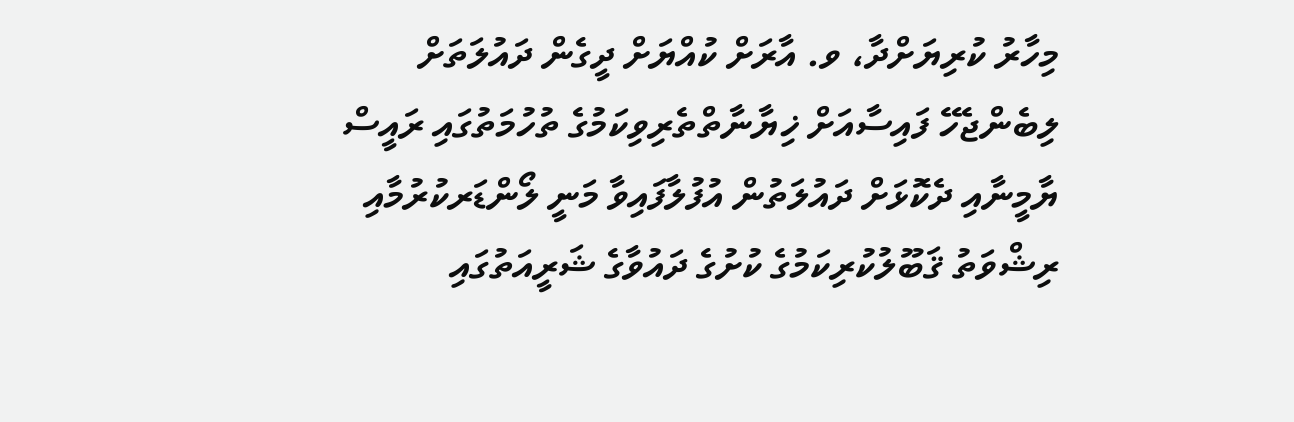މިހާރު ކުރިޔަށްދާ، ވ. އާރަށް ކުއްޔަށް ދީގެން ދައުލަތަށް ލިބެންޖެހޭ ފައިސާއަށް ޚިޔާނާތްތެރިވިކަމުގެ ތުހުމަތުގައި ރައީސް ޔާމީނާއި ދެކޮޅަށް ދައުލަތުން އުފުލާފައިވާ މަނީ ލޯންޑަރކުރުމާއި ރިޝްވަތު ޤަބޫލުކުރިކަމުގެ ކުށުގެ ދައުވާގެ ޝަރީއަތުގައި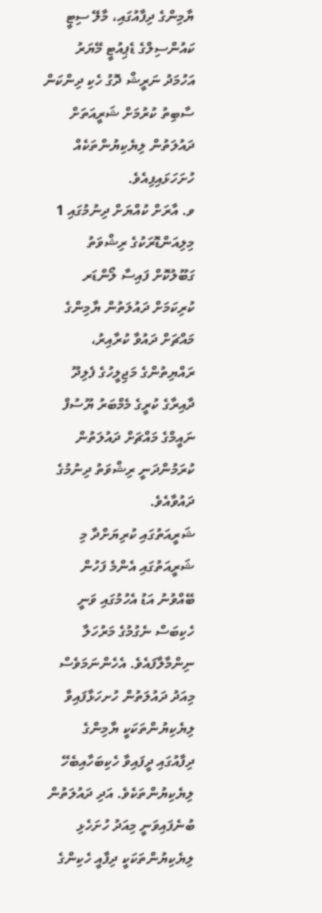ޔާމިންގެ ދިފާއުގައި، މާލޭ ސިޓީ ކައުންސިލްގެ ޑެޕިއުޓީ މޭޔަރު އަހުމަދު ނަރީޝް ދޮގު ހެކި ދިންކަން ސާބިތު ކުރުމަށް ޝަރީއަތަށް ދައުލަތުން ލިޔެކިޔުންތަކެއް ހުށަހަޅައިފިއެވެ.
ވ. އާރަށް ކުއްޔަށް ދިނުމުގައި 1 މިލިއަންޑޮރަކުގެ ރިޝްވަތު ގަބޫލުކޮށް ފައިސާ ލޯންޑަރ ކުރިކަމަށް ދައުލަތުން ޔާމިންގެ މައްޗަށް ދައުވާ ކުރާއިރު، ރައްޔިތުންގެ މަޖިލީހުގެ ފެލިދޫ ދާއިރާގެ ކުރީގެ މެމްބަރު ޔޫސުފް ނައީމްގެ މައްޗަށް ދައުލަތުން ކުރަމުންދަނީ ރިޝްވަތު ދިނުމުގެ ދައުވާއެވެ.
ޝަރީއަތުގައި ކުރިޔަށްދާ މި ޝަރީއަތުގައި އެންމެ ފަހުން ބޭއްވުނު އަޑު އެހުމުގައި ވަނީ ހެކިބަސް ނެގުމުގެ މަރުހަލާ ނިންމާލާފައެވެ. އެހެންނަމަވެސް މިއަދު ދައުލަތުން ހުށހަޅާފައިވާ ލިޔެކިޔުންތަކަކީ ޔާމިންގެ ދިފާއުގައި ދީފައިވާ ހެކިބަހާއިބެހޭ ލިޔެކިޔުންތަކެވެ. އަދި ދައުލަތުން ބުނެފައިވަނީ މިއަދު ހުށަހެޅި ލިޔެކިޔުންތަކަކީ ދިފާއީ ހެކިންގެ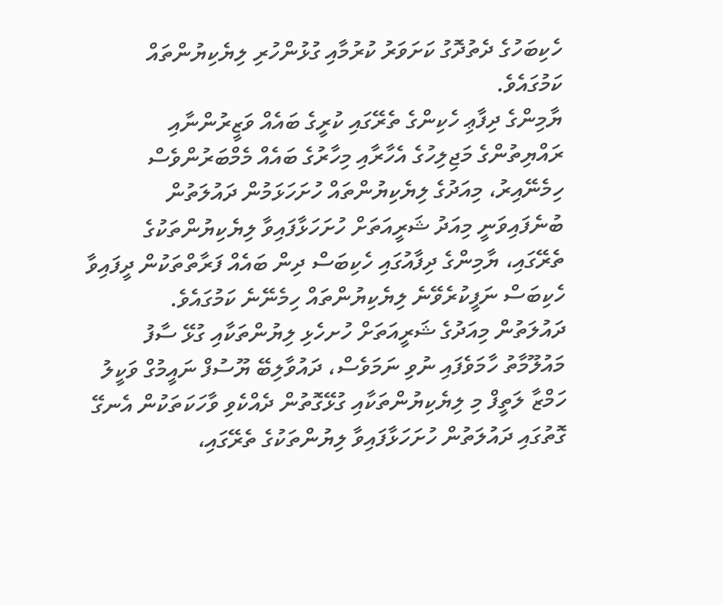ހެކިބަހުގެ ދެތުދޮގު ކަށަވަރު ކުރުމާއި ގުޅުންހުރި ލިޔެކިޔުންތައް ކަމުގައެވެ.
ޔާމިންގެ ދިފާޢި ހެކިންގެ ތެރޭގައި ކުރީގެ ބައެއް ވަޒީރުންނާއި ރައްޔިތުންގެ މަޖިލިހުގެ އެހާރާއި މިހާރުގެ ބައެއް މެމްބަރުންވެސް ހިމެނޭއިރު، މިއަދުގެ ލިޔެކިޔުންތައް ހުށަހަޅަމުން ދައުލަތުން ބުނެފައިވަނީ މިއަދު ޝަރީއަތަށް ހުށަހަޅާފައިވާ ލިޔެކިޔުންތަކުގެ ތެރޭގައި، ޔާމިންގެ ދިފާއުގައި ހެކިބަސް ދިން ބައެއް ފަރާތްތަކުން ދީފައިވާ ހެކިބަސް ނަފީކުރެވޭނެ ލިޔެކިޔުންތައް ހިމެނޭނެ ކަމުގައެވެ.
ދައުލަތުން މިއަދުގެ ޝަރީއަތަށް ހުށހެޅި ލިޔުންތަކާއި ގުޅޭ ސާފު މައުލޫމާތު ހާމަވެފައި ނުވި ނަމަވެސް، ދައުވާލިބޭ ޔޫސުފް ނައީމުގް ވަކީލު ހަމްޒާ ލަތީފް މި ލިޔެކިޔުންތަކާއި ގުޅޭގޮތުން ދެއްކެވި ވާހަކަތަކުން އެނގޭ ގޮތުގައި ދައުލަތުން ހުށަހަޅާފައިވާ ލިޔުންތަކުގެ ތެރޭގައި،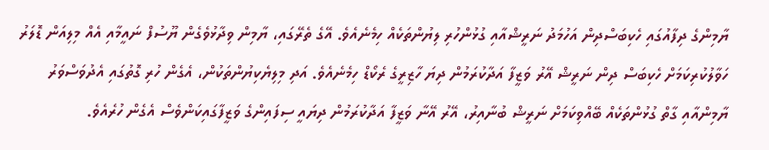ޔާމިންގެ ދިފާއުގައި ހެކިބަސްދިން އަހުމަދު ނަރީޝްއާއި ގުޅުންހުރި ލިޔުންތަކެއް ހިމެނެއެވެ. އޭގެ ތެރޭގައި، ޔާމިން ވިދާޅުވެގެން ޔޫސުފް ނައީމާއި އެއް މިލިއަން ޑޮލަރު ހަވާލުކުރިކަމަށް ހެކިބަސް ދިން ނަރީޝް އޭރު ވަޒީފާ އަދާކުރަމުން ދިޔަ ހާޒިރީގެ ރެކޯޑް ހިމެނެއެވެ. އަދި މިލިޔެކިޔުންތަކުން، އެގެން ހުރި ގޮތުގައި އެދުވަސްވަރު ޔާމިންއާއި ގާތް ގުޅުންތަކެއް ބޭއްވިކަމަށް ނަރީޝް ބުނާއިރު، އޭރު އޭނާ ވަޒީފާ އަދާކުރަމުން ދިޔައީ ސިފައިންގެ ވަޒީފާގައިކަންވެސް އެގެން ހުރެއެވެ.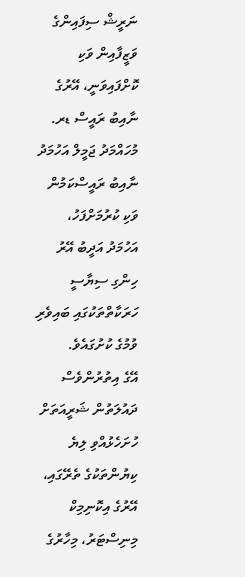ނަރީޝް ސިފައިންގެ ވަޒީފާއިން ވަކި ކޮށްފައިވަނީ، އޭރުގެ ނާއިބު ރައީސް ޑރ. މުހައްމަދު ޖަމީލް އަހުމަދު ނާއިބު ރައީސްކަމުން ވަކި ކުރުމަށްފަހު، އަހުމަދު އަދީބު އޭރު ހިންގި ސިޔާސީ ހަރަކާތްތަކުގައި ބައިވެރި ވުމުގެ ކުށުގައެވެ.
އޭގެ އިތުރުންވެސް ދައުލަތުން ޝަރީއަތަށް ހުށަހެޅުއްވި ލިޔެ ކިޔުންތަކުގެ ތެރޭގައި، އޭރުގެ އިކޮނިމިކް މިނިސްޓަރު، މިހާރުގެ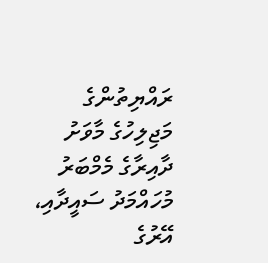ރައްޔިތުންގެ މަޖިލިހުގެ މާވަށު ދާއިރާގެ މެމްބަރު މުހައްމަދު ސައީދާއި، އޭރުގެ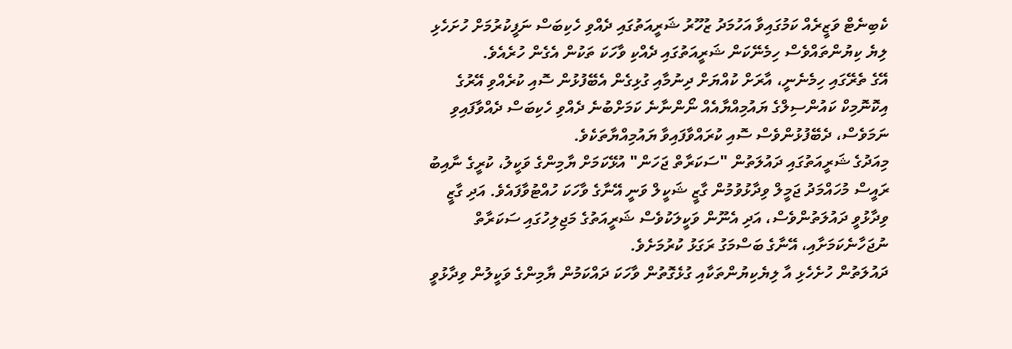ކެބިނެޓް ވަޒީރެއް ކަމުގައިވާ އަހުމަދު ޒުހޫރު ޝަރީއަތުގައި ދެއްވި ހެކިބަސް ނަފީކުރުމަށް ހުށަހެޅި ލިޔެ ކިޔުންތައްވެސް ހިމެނޭކަން ޝަރީއަތުގައި ދެއްކި ވާހަކަ ތަކުން އެގެން ހުރެއެވެ.
އޭގެ ތެރޭގައި ހިމެނެނީ، އާރަށް ކުއްޔަށް ދިނުމާއި ގުޅިގެން އެބޭފުޅުން ސޮއި ކުރެއްވި އޭރުގެ އިކޮނޮމިކް ކައުންސިލްގެ ޔައުމިއްޔާއެއް ނޯންނާނެ ކަމަށްބުނެ ދެއްވި ހެކިބަސް ދެއްވާފައިވި ނަމަވެސް، ދެބޭފުޅުންވެސް ސޮއި ކުރައްވާފައިވާ ޔައުމިއްޔާތަކެވެ.
މިއަދުގެ ޝަރީއަތުގައި ދައުލަތުން "ސަކަރާތް ޖަހަން" އުޅޭކަމަށް ޔާމިންގެ ވަކީލު، ކުރީގެ ނާއިބު ރައީސް މުހައްމަދު ޖަމީލް ވިދާޅުވުމުން ގާޒީ ޝަކީލް ވަނީ އޭނާގެ ވާހަކަ ހުއްޓުވާފައެވެ. އަދި ގާޒީ ވިދާޅުވީ ދައުލަތުންވެސް، އަދި އެނޫން ވަކީލަކުވެސް ޝަރީއަތުގެ މަޖިލިހުގައި ސަކަރާތް ނުޖަހާނެކަމަށާއި، އޭނާގެ ބަސްމަގު ރަގަޅު ކުރުމަށެވެ.
ދައުލަތުން ހުށެހެޅި އާ ލިޔެކިޔުންތަކާއި ގުޅެގޮތުން ވާހަކަ ދައްކަމުން ޔާމިންގެ ވަކީލުން ވިދާޅުވީ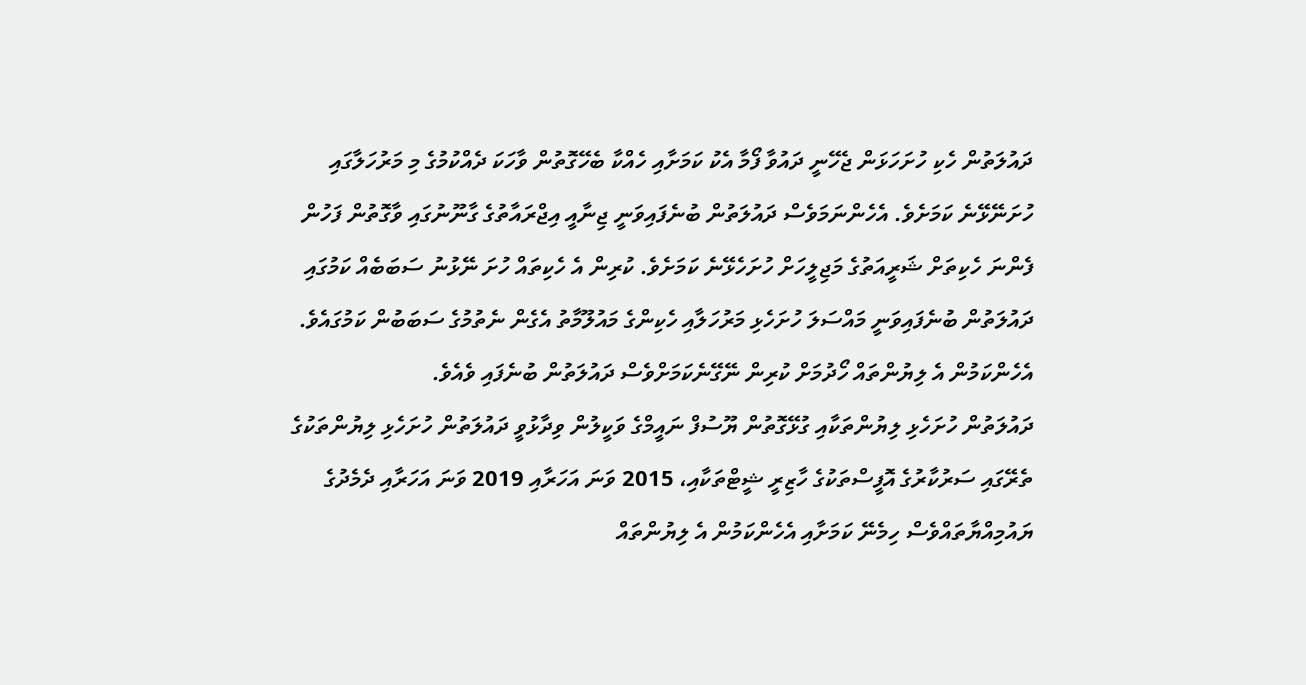ދައުލަތުން ހެކި ހުށަހަޅަން ޖެހޭނީ ދައުވާ ފޯމާ އެކު ކަމަށާއި ހެއްކާ ބެހޭގޮތުން ވާހަކަ ދެއްކުމުގެ މި މަރުހަލާގައި ހުށަނޭޅޭނެ ކަމަށެވެ. އެހެންނަމަވެސް ދައުލަތުން ބުނެފައިވަނީ ޖިނާއީ އިޖްރައާތުގެ ގާނޫނުގައި ވާގޮތުން ފަހުން ފެންނަ ހެކިތަށް ޝަރީއަތުގެ މަޖިލީހަށް ހުށަހެޅޭނެ ކަމަށެވެ. ކުރިން އެ ހެކިތައް ހުށަ ނޭޅުނު ސަބަބެއް ކަމުގައި ދައުލަތުން ބުނެފައިވަނީ މައްސަލަ ހުށަހެޅި މަރުހަލާއި ހެކިންގެ މައުލޫމާތު އެގެން ނެތުމުގެ ސަބަބުން ކަމުގައެވެ. އެހެންކަމުން އެ ލިޔުންތައް ހޯދުމަށް ކުރިން ނޭގޭނެކަމަށްވެސް ދައުލަތުން ބުނެފައި ވެއެވެ.
ދައުލަތުން ހުށަހެޅި ލިޔުންތަކާއި ގުޅޭގޮތުން ޔޫސުފް ނައީމްގެ ވަކީލުން ވިދާޅުވީ ދައުލަތުން ހުށަހެޅި ލިޔުންތަކުގެ ތެރޭގައި ސަރުކާރުގެ އޮފީސްތަކުގެ ހާޒިރީ ޝީޓްތަކާއި، 2015 ވަނަ އަހަރާއި 2019 ވަނަ އަހަރާއި ދެމެދުގެ ޔައުމިއްޔާތައްވެސް ހިމެނޭ ކަމަށާއި އެހެންކަމުން އެ ލިޔުންތައް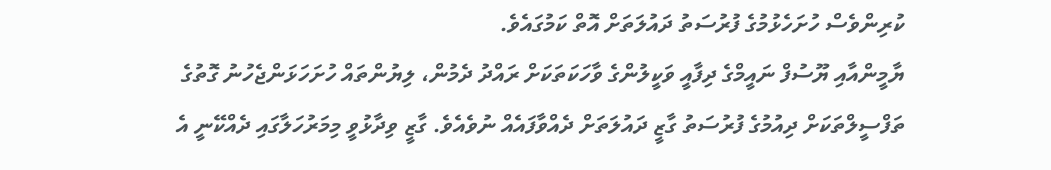ކުރިންވެސް ހުށަހެޅުމުގެ ފުރުސަތު ދައުލަތަށް އޮތް ކަމުގައެވެ.
ޔާމީންއާއި ޔޫސުފް ނައީމްގެ ދިފާއީ ވަކީލުންގެ ވާހަކަތަކަށް ރައްދު ދެމުން، ލިޔުންތައް ހުށަހަޅަންޖެހުނު ގޮތުގެ ތަފްސީލްތަކަށް ދިއުމުގެ ފުރުސަތު ގާޒީ ދައުލަތަށް ދެއްވާފައެއް ނުވެއެވެ. ގާޒީ ވިދާޅުވީ މިމަރުހަލާގައި ދެއްކޭނީ އެ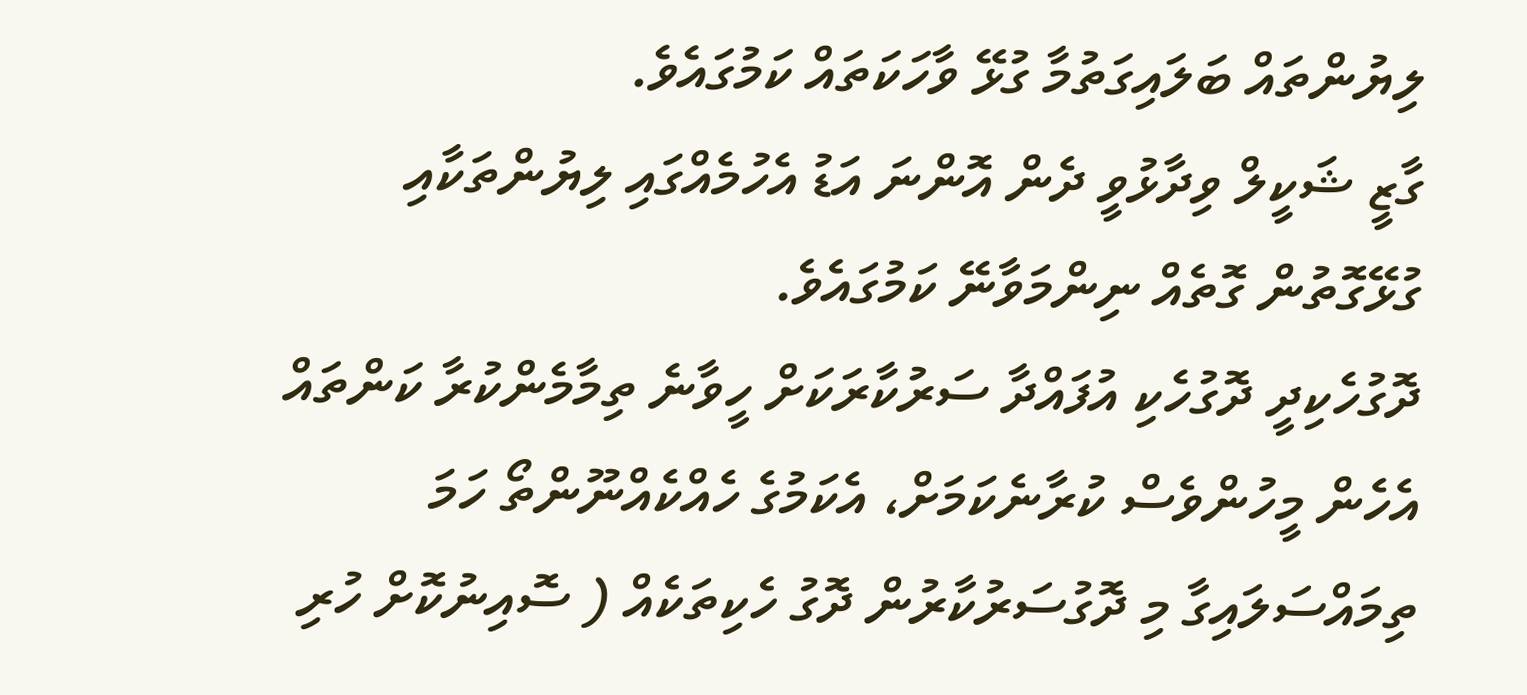ލިޔުންތައް ބަލައިގަތުމާ ގުޅޭ ވާހަކަތައް ކަމުގައެވެ.
ގާޒީ ޝަކީލް ވިދާޅުވީ ދެން އޮންނަ އަޑު އެހުމެއްގައި ލިޔުންތަކާއި ގުޅޭގޮތުން ގޮތެއް ނިންމަވާނޭ ކަމުގައެވެ.
ދޮގުހެކިދީ ދޮގުހެކި އުފައްދާ ސަރުކާރަކަށް ހީވާނެ ތިމާމެންކުރާ ކަންތައް އެހެން މީހުންވެސް ކުރާނެކަމަށް، އެކަމުގެ ހެއްކެއްނޫންތޯ ހަމަ ތިމައްސަލައިގާ މި ދޮގުސަރުކާރުން ދޮގު ހެކިތަކެއް ( ސޮއިނުކޮށް ހުރި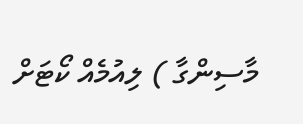މާސިންގާ ) ލިއުމެއް ކޯޓަށް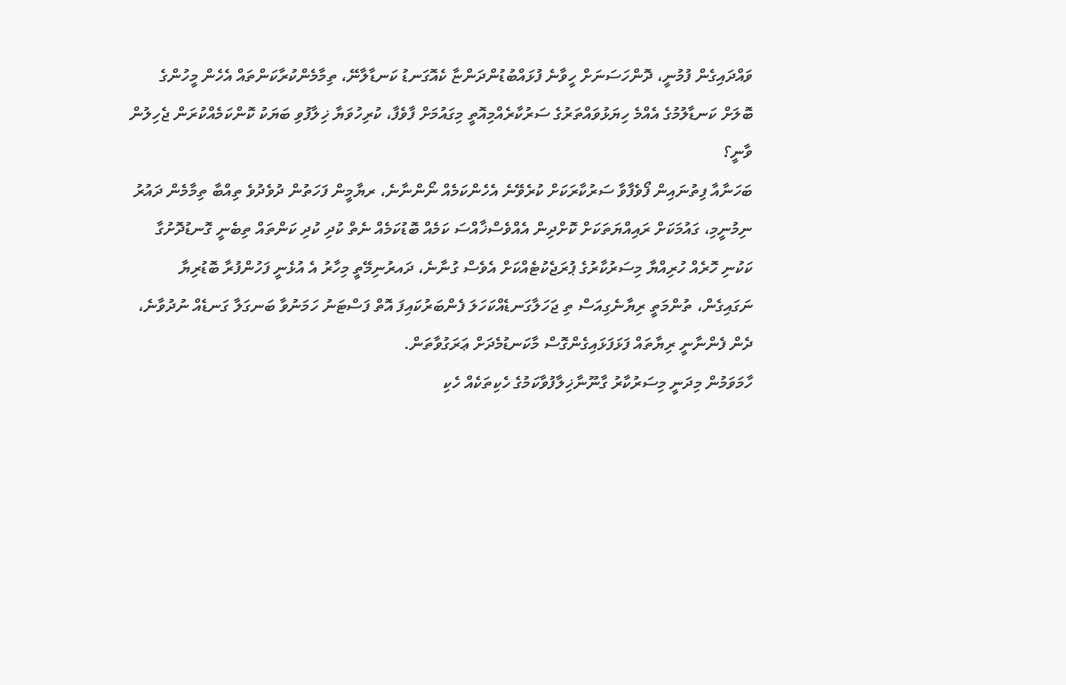ވައްދައިގެން ފުމުނީ، ދޮންހަސަނަށް ހީވާނެ ފުޅައްބުޑުންދަންޏާ ކެއޮގަނޑު ކަނޑާލާނޭ، ތިމާމެންކުރާކަންތައް އެހެން މީހުންގެ ބޮލަށް ކަނޑާލުމުގެ އެއްމެ ހިޔަޅުވައްތަރުގެ ސަރުކާރެއްމިއޮތީ މިގައުމަށް ފާވެފާ، ކުރިހުވަޔާ ޚިލާފުވި ބަޔަކު ކޮންކަމެއްކުރަން ޖެހިލުން ވާނީ؟
ބަހަނާއާ ފިތުނައިން ފޯވެފާވާ ސަރުކާރަކަށް ކުރެވޭނެ އެހެންކަމެއް ނޯންނާނެ، ރޔާމީން ފަހަތުން ދުވެދުވެ ތިއްބާ ތިމާމެން ދައުރު ނިމުނީމި، ގައުމަކަށް ރައިއްޔަތަކަށް ކޮށްދިން އެއްވެސްޚާއްސަ ކަމެއް ބޮޑުކަމެއް ނެތް ކުދި ކުދި ކަންތައް ތިބެނީ ގޮނޑުދޮށުގާ ކަކުނި ހޮރެއް ހުރިއްޔާ މިސަރުކާރުގެ ޕުރަޖެކުޓެއްކަށް އެވެސް ގުނާނެ، ދައރުނިމޭތީ މިހާރު އެ އުޅެނީ ފަހުންފުރާ ބޮޑުރިޔާ ނަގައިގެން، ތުންމަތީ ރިޔާނެގިއަސް ތި ޖަހަލާގަނޑެއްކަހަލަ ފެންބަރުކައިފަ އޮތް ފަސްޓަނު ހަމަނުވާ ބަނގަލާ ގަނޑެއް ނުދުވާނެ، ދެން ފެންނާނީ ރިޔާތައް ފަޅަފަޅައިގެންގޮސް މާކަނޑުމެދަށް ޢަރަގުވާތަން.
ހާމަވަމުން މިދަނީ މިސަރުކާރު ގާނޫނާޚިލާފުވާކަމުގެ ހެކިތަކެއް ހެކި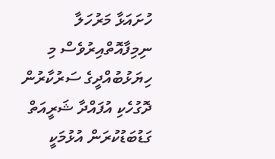ހުށައަޅާ މަރުހަލާ ނިމިފާއޮތްއިރުވެސް މި ހިޔަޅުބުއްދީގެ ސަރުކާރުން ދޮގުހެކި އުފައްދާ ޝަރީއަތް ގަޑުބަޑުކުރަން އުޅުމަކީ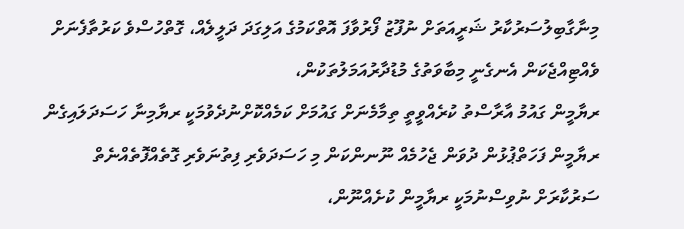މިނާގާބިލުސަރުކާރު ޝަރީއަތަށް ނުފޫޒު ފޯރުވާފަ އޮތްކަމުގެ އަލިގަދަ ދަލީލެއް، ގޮތްހުސްވެ ކަރުތާފެނަށް ވެއްޓިއްޖެކަން އެނގެނީ މިބާވަތުގެ މުޑުދާރުއަމަލުތަކުން،
ރޔާމީން ގައުމު އާރާސްތު ކުރެއްވީތީ ތިމާމެނަށް ގައުމަށް ކަމެއްކޮށްނުދެވުމަކީ ރޔާމިނާ ހަސަދަލައިގެން ރޔާމީން ފަހަތްޕުޅުން ދުވަން ޖެހުމެއް ނޫނންކަން މި ހަސަދަވެރި ފިތުނަވެރި ގޮތެއްފޮތެއްނެތް ސަރުކާރަށް ނުވިސްނުމަކީ ރޔާމީން ކުށެއްނޫން،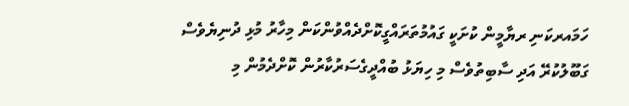ހަމައރކަނި ރޔާމީން ކުށަކީ ގައުމުތަރައްގީކޮށްދެއްވުންކަން މިހާރު މުޅި ދުނިޔެވެސް ގަބޫލުކުރޭ އަދި ސާބިތުވެސް މި ހިޔަޅު ބުއްދީގެސަރުކާރުން ކޮށްދެމުން މި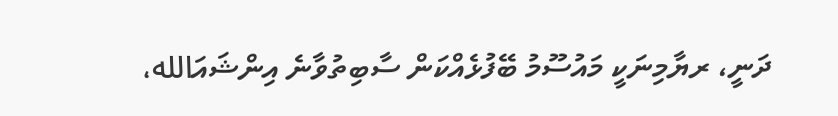ދަނީ، ރޔާމިނަކީ މައުސޫމު ބޭފުޅެއްކަން ސާބިތުވާނެ އިންޝައަالله،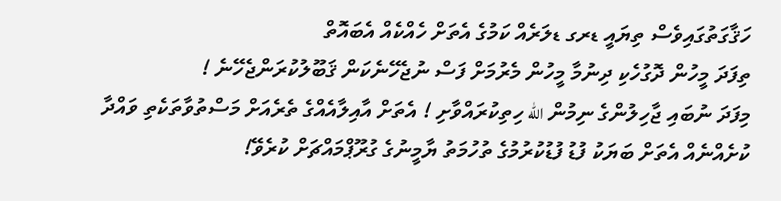ހަޤާގަތުގައިވެސް ތިޔައީ ޑރގ ޑލަރެއް ކަމުގެ އެތަށް ހެއްކެއް އެބައޮތް
ތިފަދަ މީހުން ދޮގުހެކި ދިނުމާ މީހުން މެރުމަށް ފަސް ނުޖެހޭނެކަން ޤަބޫލުކުރަންޖެހޭނެ !
މިފަދަ ނުބައި ޖާހިލުންގެ ނިމުން الله ހިތިކުރައްވާށި ! އެތަށް އާއިލާއެއްގެ ތެރެއަށް މަސްތުވާތަކެތި ވައްދާ ކުށެއްނެއް އެތަށް ބަޔަކު ފުޑު ފުޑުކުރުމުގެ ތުހުމަތު ޔާމީނުގެ ގުރޫޕްމައްޗަށް ކުރެވޭ!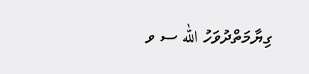ގިޔާމަތްދުވަހު الله ސ ވ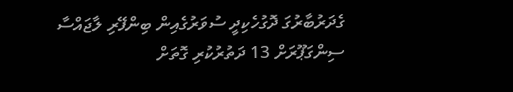ގެދަރުބާރުގަ ދޮގުހެކިދީ ސުވަރުގެއިން ބިންފޭރި ލާޖައްސާ ސިންގަޕޫރަށް 13 ދަތުރުކުރި ގޮތަށް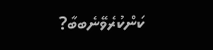ކަންކުރެވޭނެބބާ?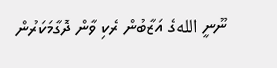ނޫނީ اللهގެ އަޒާބުން ރެކި ވާން ދޮގާމަކަރުން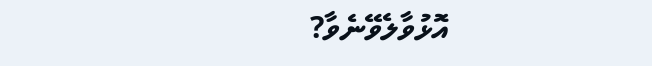އޮޅުވާލެވޭނެވާ?